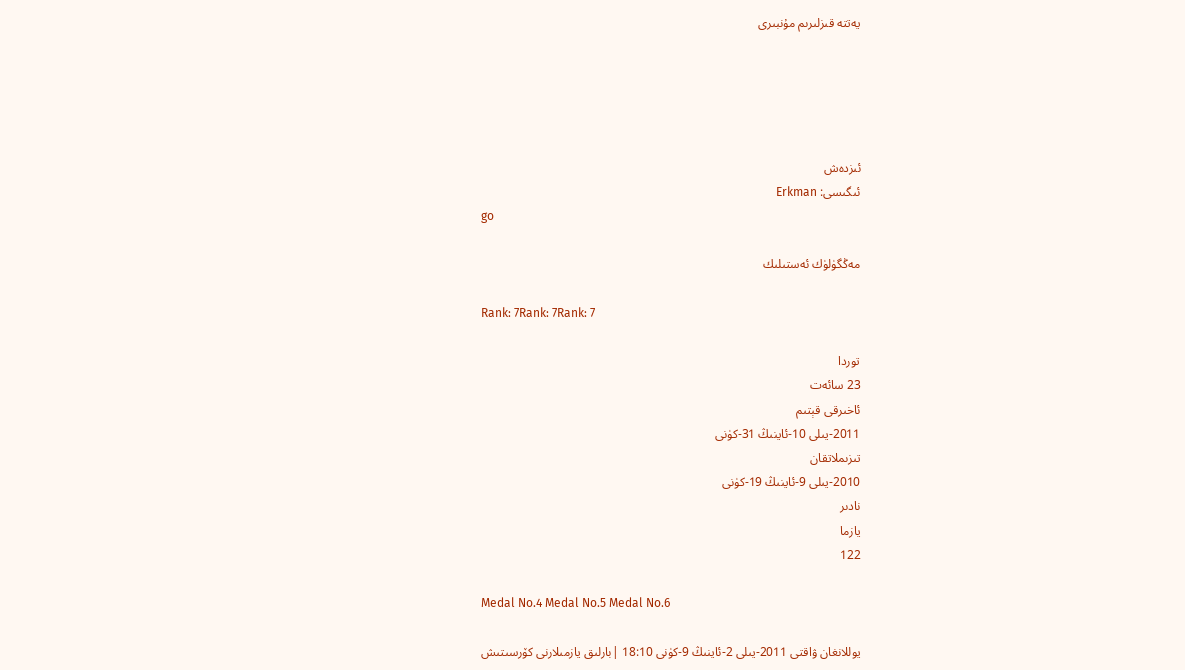يەتتە قىزلىرىم مۇنبىرى





ئىزدەش
ئىگىسى: Erkman
go

مەڭگۈلۈك ئەستىلىك

Rank: 7Rank: 7Rank: 7

توردا
23 سائەت
ئاخىرقى قېتىم
2011-يىلى 10-ئاينىڭ 31-كۈنى
تىزىملاتقان
2010-يىلى 9-ئاينىڭ 19-كۈنى
نادىر
يازما
122

Medal No.4 Medal No.5 Medal No.6

يوللانغان ۋاقتى 2011-يىلى 2-ئاينىڭ 9-كۈنى 18:10 |بارلىق يازمىلارنى كۆرسىتىش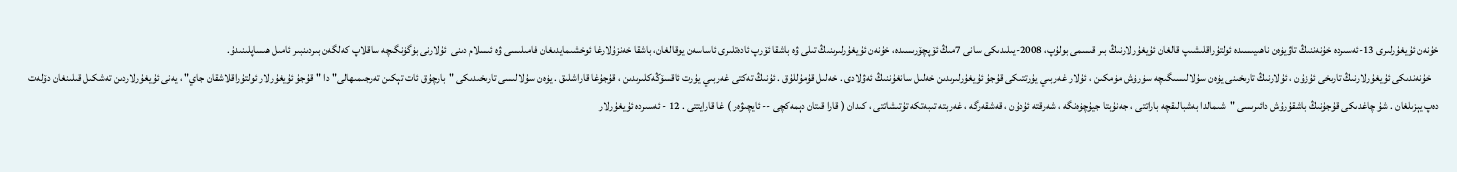خۇنەن ئۇيغۇرلىرى 13-ئەسىردە خۇنەننىڭ تاۋيۈەن ناھىيىسىدە ئولتۇراقلىشىپ قالغان ئۇيغۇرلارنىڭ بىر قىسمى بولۇپ، 2008-يىلىدىكى سانى 7مىڭ ئۆپچۆرىسىدە، خۇنەن ئۇيغۇرلىرىنىڭ تىلى ۋە باشقا ئۆرپ ئادەتلىرى ئاساسەن يوقالغان، باشقا خەنزۇلارغا ئوخشىمايدىغان فامىلىسى ۋە ئىسلام دىنى  ئۇلارنى بۈگۈنگىچە ساقلاپ كەلگەن بىردىنبىر ئامىل ھىساپلىنىدۇ.
    خۇنەندىكى ئۇيغۇرلارنىڭ تارىخى ئۇزۇن ، ئۇلارنىڭ تارىخىنى يۈەن سۇلالىسىگىچە سۈرۈش مۈمكىن ، ئۇلار غەربىي يۇرتتىكى قۇجۇ ئۇيغۇرلىرىدىن خەلىل سانغۇننىڭ ئەۋلادى . خەلىل قۇمۇللۇق . ئۇنىڭ تەكتى غەربىي يۇرت ئاقسۆڭەكلىرىدىن ، قۇجۇغا قاراشلىق . يۈەن سۇلالىسى تارىخىدىكى "بارچۇق ئات تېكىن تەرجىمىهالى" دا "قۇجۇ ئۇيغۇرلار ئولتۇراقلاشقان جاي" ، يەنى ئۇيغۇرلاردىن تەشكىل قىلىنغان دۆلەت دەپ يېزىلغان . شۇ چاغدىكى قۇجۇنىڭ باشقۇرۇش دائىرىسى "شىمالدا بەشبالىقچە باراتتى ، جەنۇبتا جيۇچۈەنگە ، شەرقتە ئۇدۇن ، قەشقەرگە ، غەربتە تىبەتكە تۇتىشاتتى ، كىدان ( قارا قىتان دېمەكچى -- ئايچىۋەر ) غا قارايتتى . 12 - ئەسىردە ئۇيغۇرلار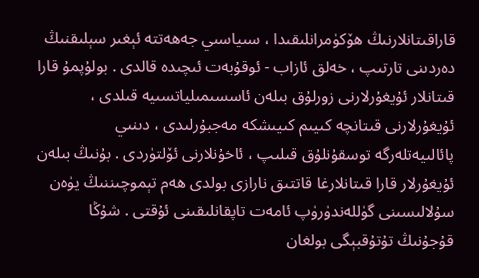قاراقىتانلارنىڭ هۆكۈمرانلىقىدا ، سىياسىي جەهەتتە ئېغىر سېلىقنىڭ دەردىنى تارتىپ ، خەلق ئازاب - ئوقۇبەت ئىچىدە قالدى . بولۇپمۇ قارا قىتانلار ئۇيغۇرلارنى زورلۇق بىلەن ئاسسىمىلياتسىيە قىلدى ، ئۇيغۇرلارنى قىتانچە كىيىم كىيىشكە مەجبۇرلىدى ، دىنىي پائالىيەتلەرگە توسقۇنلۇق قىلىپ ، ئاخۇنلارنى ئۆلتۈردى . بۇنىڭ بىلەن ئۇيغۇرلار قارا قىتانلارغا قاتتىق نارازى بولدى هەم تېموچىننىڭ يۈەن سۇلالىسىنى گۈللەندۈرۈپ ئامەت تاپقانلىقىنى ئۇقتى . شۇڭا قۇجۇنىڭ تۇتۇقبېگى بولغان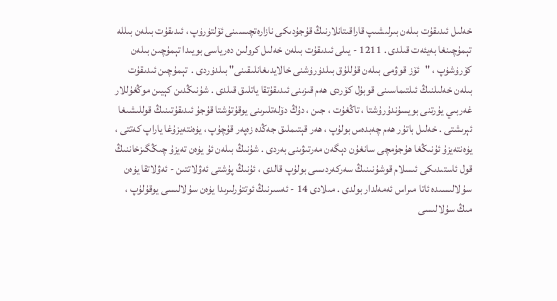خەلىل ئىدىقۇت بىلەن بىرلىشىپ قاراقىتانلارنىڭ قۇجۇدىكى نازارەتچىسىنى ئۆلتۈرۈپ ، ئىدىقۇت بىلەن بىللە تېمۇچىنغا بەيئەت قىلدى . 1211 - يىلى ئىدىقۇت بىلەن خەلىل كرولىن دەرياسى بويىدا تېمۇچىن بىلەن كۆرۈشۈپ ، "ئۆز قوۋمى بىلەن قۇللۇق بىلدۈرۈشنى خالايدىغانلىقىنى" بىلدۈردى .  تېمۇچىن ئىدىقۇت بىلەن خەلىلنىڭ ئىلتىماسىنى قوبۇل كۆردى هەم قىزىنى ئىدىقۇتقا ياتلىق قىلدى . شۇنىڭدىن كېيىن موڭغۇللار غەربىي يۇرتنى بويسۇندۇرۇشتا ، تاڭغۇت ، جىن ، دۇڭ دۆلەتلىرىنى يوقۇتۇشتا قۇجۇ ئىدىقۇتىنىڭ قوللىشىغا ئېرىشتى . خەلىل باتۇر هەم چەبدەس بولۇپ ، هەر قېتىملىق جەڭدە زەپەر قۇچۇپ ، يۈەنتەيزۇغا ياراپ كەتتى ، يۈەنتەيزۇ ئۇنىڭغا هۇجۇمچى سانغۇن دېگەن مەرتىۋىنى بەردى . شۇنىڭ بىلەن ئۇ يۈەن تەيزۇ چىڭگىزخاننىڭ قول ئاستىدىكى ئىسلام قوشۇنىنىڭ سەركەردىسى بولۇپ قالدى ، ئۇنىڭ پۇشتى ئەۋلاتتىن - ئەۋلاتقا يۈەن سۇلالىسىدە ئاتا مىراس ئەمەلدار بولدى . مىلادى 14 - ئەسىرنىڭ ئوتتۇرلىرىدا يۈەن سۇلالىسى يوقۇلۇپ ، مىڭ سۇلالىسى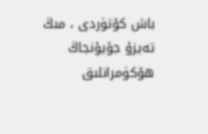باش كۆتۈردى ، مىڭ تەيزۇ جۇيۇنجاڭ هۆكۈمرانلىق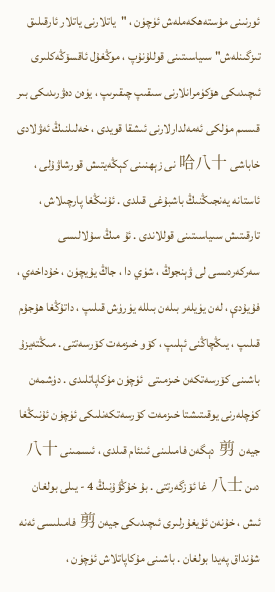ئورنىنى مۇستەهكەملەش ئۈچۈن ، "ياتلارنى ياتلار ئارقىلىق تىزگىنلەش" سىياسىتىنى قوللۇنۇپ ، موڭغۇل ئاقسۆڭەكلىرى ئىچىدىكى هۆكۈمرانلارنى سىقىپ چىقىرىپ ، يۈەن دەۋرىدىكى بىر قىسىم مۈلكى ئەمەلدارلارنى ئىشقا قويدى ، خەلىلنىڭ ئەۋلادى خاباشى 哈八十 نى زېهنىنى كېڭەيتىش قورشاۋۇلى ، ئاستانە يەنجىڭنىڭ باشبۇغى قىلدى . ئۇنىڭغا پارچىلاش ، تارقىتىش سىياسىتىنى قوللاندى . ئۇ مىڭ سۇلالىسى سەركەردىسى لى ۋېنجوڭ ، شۈي دا ، جاڭ يۇيچۈن ، خۇداخەي ، فۇيۇدې ، لەن يۈيلەر بىلەن بىللە يۈرۈش قىلىپ ، داتۇڭغا هۇجۇم قىلىپ ، يىڭچاڭنى ئېلىپ ، كۆو خىزمەت كۆرسەتتى . مىڭتەيزۇ باشىنى كۆرسەتكەن خىزمىتى  ئۈچۈن مۇكاپاتلىدى . دۈشمەن كۈچلەرنى يوقىتىشتا خىزمەت كۆرسەتكەنلىكى ئۈچۈن ئۇنىڭغا جيەن  剪 دېگەن فامىلىنى ئىنئام قىلدى ، ئىسمىنى 八十 دىن 八士 غا ئۆزگەرتتى . بۇ خۇڭۋۇنىڭ 4 - يىلى بولغان ئىش ، خۇنەن ئۇيغۇرلىرى ئىچىدىكى جيەن 剪 فامىلىسى ئەنە شۇنداق پەيدا بولغان . باشىنى مۇكاپاتلاش ئۈچۈن ،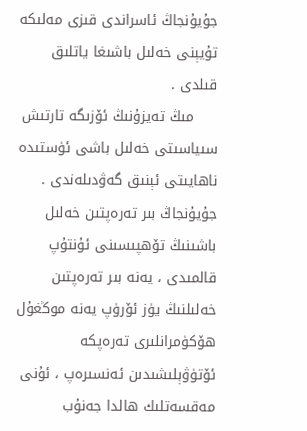جۇيۇنجاڭ ئاسراندى قىزى مەلىكە تۇيېنى خەلىل باشىغا ياتلىق قىلدى .
     مىڭ تەيزۇنىڭ ئۆزىگە تارتىش سىياسىتى خەلىل باشى ئۈستىدە ناهايىتى ئېنىق گەۋدىلەندى . جۇيۇنجاڭ بىر تەرەپتىن خەلىل باشىنىڭ تۆهپىسىنى ئۇنتۇپ قالمىدى ، يەنە بىر تەرەپتىن خەلىلنىڭ يۈز ئۆرۈپ يەنە موڭغۇل هۆكۈمرانلىرى تەرەپكە ئۆتۈۋېلىشىدىن ئەنسىرەپ ، ئۇنى مەقسەتلىك هالدا جەنۇب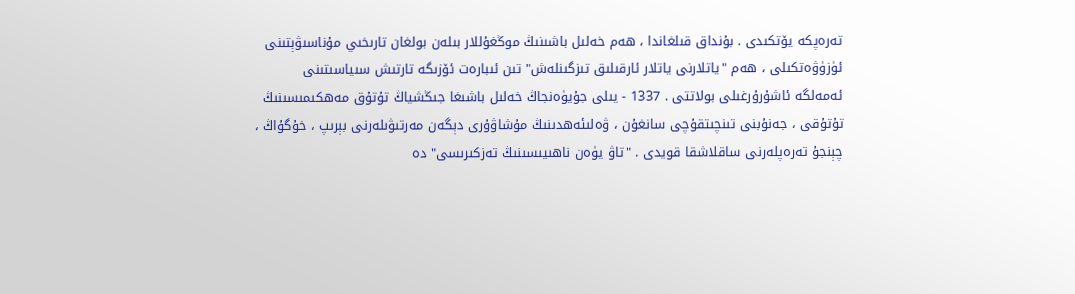تەرەپكە يۆتكىدى . بۇنداق قىلغاندا ، هەم خەلىل باشىنىڭ موڭغۇللار بىلەن بولغان تارىخىي مۇناسىۋېتىنى ئۈزۈۋەتكىلى ، هەم "ياتلارنى ياتلار ئارقىلىق تىزگىنلەش" تىن ئىبارەت ئۆزىگە تارتىش سىياسىتىنى ئەمەلگە ئاشۇرۇرغىلى بولاتتى . 1337 - يىلى جۇيۈەنجاڭ خەلىل باشىغا جىڭشياڭ تۇتۇق مەهكىمىسىنىڭ تۇتۇقى ، جەنۇبنى تىنچىتقۇچى سانغۇن ، ۋەلىئەهدىنىڭ مۇشاۋۇرى دېگەن مەرتىۋىلەرنى بېرىپ ، خۇگۇاڭ ، چېنجۇ تەرەپلەرنى ساقلاشقا قويدى . "تاۋ يۈەن ناهىيىسىنىڭ تەزكىرىسى" دە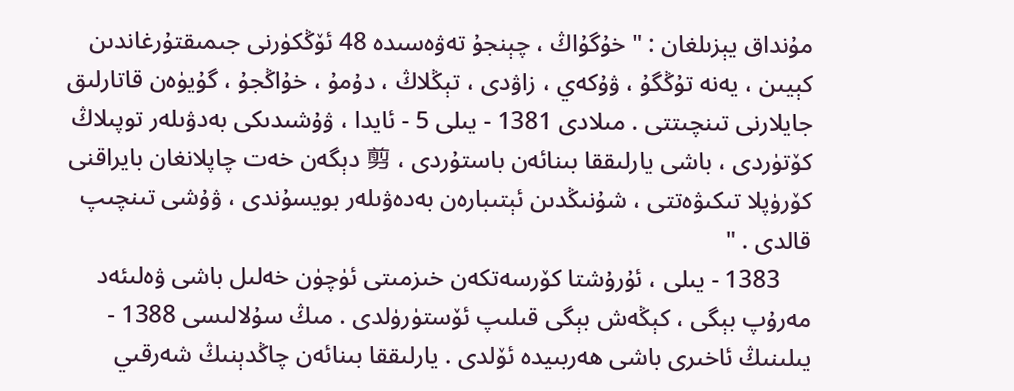مۇنداق يېزىلغان : " خۇگۇاڭ ، چېنجۇ تەۋەسىدە 48 ئۆڭكۈرنى جىمىقتۇرغاندىن كېيىن ، يەنە تۇڭگۇ ، ۋۇكەي ، زاۋدى ، تېڭلاڭ ، دۇمۇ ، خۇاڭجۇ ، گۇيۈەن قاتارلىق جايلارنى تىنچىتتى . مىلادى 1381 - يىلى 5 - ئايدا ، ۋۇشىدىكى بەدۋىلەر توپىلاڭ كۆتۈردى ، باشى يارلىققا بىنائەن باستۇردى ، 剪 دېگەن خەت چاپلانغان بايراقنى كۆرۈپلا تىكىۋەتتى ، شۇنىڭدىن ئېتىبارەن بەدەۋىلەر بويسۇندى ، ۋۇشى تىنچىپ قالدى . "
     1383 - يىلى ، ئۇرۇشتا كۆرسەتكەن خىزمىتى ئۈچۈن خەلىل باشى ۋەلىئەد مەرۇپ بېگى ، كېڭەش بېگى قىلىپ ئۆستۈرۈلدى . مىڭ سۇلالىسى 1388 - يىلىنىڭ ئاخىرى باشى هەربىيدە ئۆلدى . يارلىققا بىنائەن چاڭدېنىڭ شەرقىي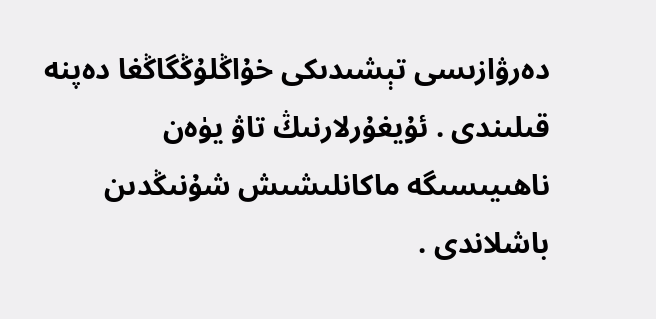دەرۋازىسى تېشىدىكى خۇاڭلۇڭگاڭغا دەپنە قىلىندى . ئۇيغۇرلارنىڭ تاۋ يۈەن ناهىيىسىگە ماكانلىشىش شۇنىڭدىن باشلاندى .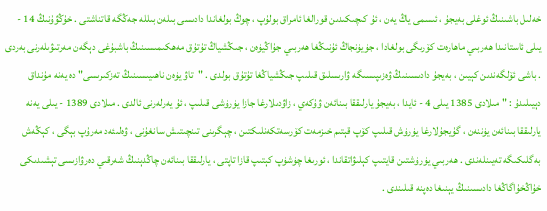خەلىل باشىنىڭ ئوغلى بەيجۇ ، ئىسمى ياڭ يەن ، ئۇ كىچىكىدىن قورالغا ئامراق بولۇپ ، چوڭ بولغاندا دادىسى بىلەن بىللە جەڭگە قاتناشتى . خۇڭۋۇنىڭ 14 - يىلى ئاستانىدا هەربىي ماهارەت كۆرىگى بولغادا ، جۈيۈنجاڭ ئۇنىڭغا هەربىي جۇاڭيۈەن ، جىڭشياڭ تۇتۇق مەهكىمىسىنىڭ باشبۇغى دېگەن مەرتىۋىلەرنى بەردى . باشى ئۆلگەندىن كېيىن ، بەيجۇ دادىسىنىڭ ۋەزىپىسىگە ۋارىسلىق قىلىپ جىڭشياڭغا تۇتۇق بولدى . "تاۋ يۈەن ناهىيىسىنىڭ تەزكىرىسى" دە يەنە مۇنداق دېيىلىدۇ : " مىلادى 1385 يىلى 4 - ئايدا ، بەيجۇ يارلىققا بىنائەن ۋۇكەي ، زاۋدىلارغا جازا يۈرۈشى قىلىپ ، ئۇ يەرلەرنى ئالدى . مىلادى 1389 - يىلى يەنە يارلىققا بىنائەن يۈننەن ، گۇيجۇلارغا يۈرۈش قىلىپ كۆپ قېتىم خىزمەت كۆرسەتكەنلىكتىن ، چېگرىنى تىنچىتىش سانغۇنى ، ۋەلىئەد مەرۇپ بېگى ، كېڭەش بەگلىكىگە تەيىنلەندى . هەربىي يۈرۈشتىن قايتىپ كېلىۋاتقاندا ، ئورىغا چۈشۈپ كېتىپ قازا تاپتى ، يارلىققا بىنائەن چاڭدېنىڭ شەرقىي دەرۋازىسى تېشىدىكى خۇاڭخۇاگاڭغا دادىسىنىڭ يېنىغا دەپنە قىلىندى .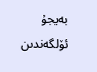بەيجۇ ئۆلگەندىن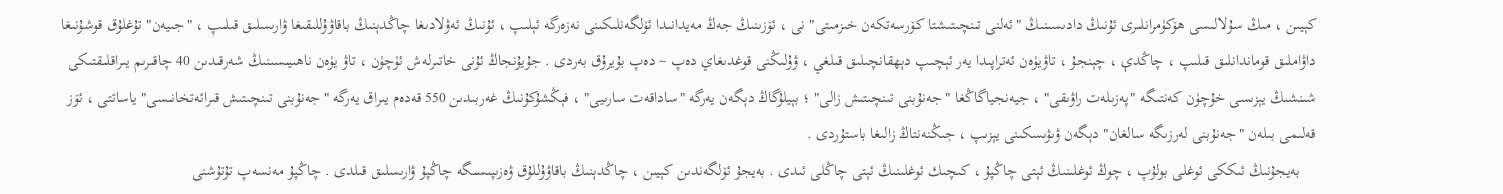كېيىن ، مىڭ سۇلالىسى هۆكۈمرانلىرى ئۇنىڭ دادىسىنىڭ "ئەلنى تىنچىتىشتا كۆرسەتكەن خىزمىتى" نى ، ئۆزىنىڭ جەڭ مەيدانىدا ئۆلگەنلىكىنى نەزەرگە ئېلىپ ، ئۇنىڭ ئەۋلادىغا چاڭدېنىڭ باقاۋۇللىقىغا ۋارىسلىق قىلىپ ، "جىيەن" تۇغلۇق قوشۇنىغا داۋاملىق قوماندانلىق قىلىپ ، چاڭدې ، چېنجۇ ، تاۋيۈەن ئەتراپىدا يەر ئېچىپ دېهقانچىلىق قىلغي ، ۋۇلىڭنى قوغدىغاي دەپ ~ دەپ بۇيرۇق بەردى . جۇيۇنجاڭ ئۇنى خاتىرلەش ئۈچۈن ، تاۋ يۈەن ناهىيىسىنىڭ شەرقىدىن 40 چاقىرىم يىراقلىقتىكى شىنشىڭ يېزىسى خۇچۈن كەنتىگە "پەزىلەت راۋىقى" ، جيەنجياگاڭغا "جەنۇبنى تىنچىتىش زالى" ؛ بېيلۇگاڭ دېگەن يەرگە "ساداقەت سارىيى" ، فېڭشۇكۇنىڭ غەربىدىن 550 قەدەم يىراق يەرگە "جەنۇبنى تىنچىتىش قىرائەتخانىسى" ياساتتى ، ئۆز قەلىمى بىلەن "جەنۇبنى لەرزىگە سالغان" دېگەن ۋىۋىسكىنى يېزىپ ، جىڭنەنتاڭ زالىغا باستۇردى .
    بەيجۇنىڭ ئىككى ئوغلى بولۇپ ، چوڭ ئوغلىنىڭ ئېتى چاڭپۇ ، كىچىك ئوغلىنىڭ ئېتى چاڭلى ئىدى . بەيجۇ ئۆلگەندىن كېيىن ، چاڭدېنىڭ باقاۋۇللۇق ۋەزىپىسىگە چاڭپۇ ۋارىسلىق قىلدى . چاڭپۇ مەنسەپ تۇتۇشنى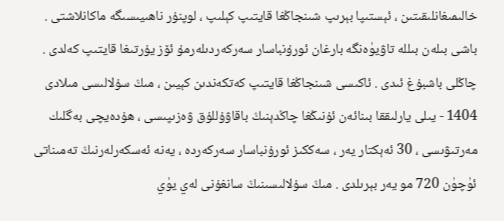خالىمىغانلىقىتىن ، ئېستىپا بېرىپ شىنجاڭغا قايتىپ كېلىپ ، لوپنۇر ناهىيىسىگە ماكانلاشتى . باشى بىلەن بىللە تاۋيۈەنگە بارغان ئورۇنباسار سەركەردىلەرمۇ ئۆز يۇرتىغا قايتىپ كەلدى . چاڭلى باشبۇغ ئىدى . ئاكىسى شىنجاڭغا قايتىپ كەتكەندىن كېيىن ، مىڭ سۇلالىسى مىلادى 1404 - يىلى يارلىققا بىنائەن ئۇنىڭغا چاڭدېنىڭ باقاۋۇللۇق ۋەزىپىسى ، هۇدەيچى بەگلىك مەرتىۋىسى ، 30 ئەېكتار يەر ، سەككىز ئورۇنباسار سەركەردە ، يەنە ئەسكەرلەرنىڭ تەمىناتى ئۈچۈن 720 مو يەر بېرىلدى . مىڭ سۇلالىسىنىڭ سانغۇنى لەي يۈي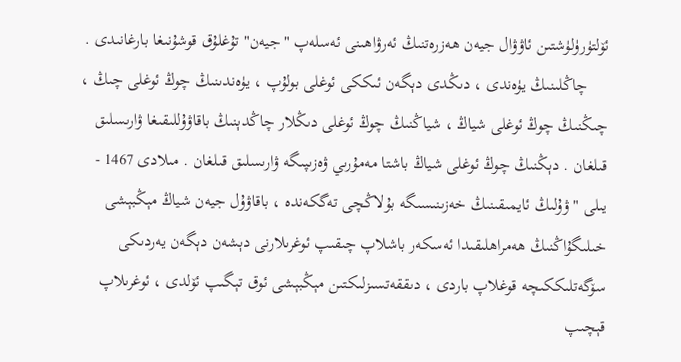ئۆلتۈرۈلۈشتىن ئاۋۋال جيەن هەزرەتنىڭ ئەرۋاهىنى ئەسلەپ "جيەن" تۇغلۇق قوشۇنىغا بارغانىدى .
     چاڭلىنىڭ يۈەندى ، دىڭدى دېگەن ئىككى ئوغلى بولۇپ ، يۈەندىنىڭ چوڭ ئوغلى چىڭ ، چىڭنىڭ چوڭ ئوغلى شياڭ ، شياڭنىڭ چوڭ ئوغلى دىڭلار چاڭدېنىڭ باقاۋۇللىقىغا ۋارىسلىق قىلغان . دېڭنىڭ چوڭ ئوغلى شياڭ باشتا مەمۇرىي ۋەزىپىگە ۋارىسلىق قىلغان . مىلادى 1467 - يىلى " ۋۇلىڭ ئايمىقىنىڭ خەزىنىسىگە بۇلاڭچى تەگكەندە ، باقاۋۇل جيەن شياڭ مېڭبېشى خىلىگۇاڭنىڭ هەمراهلىقىدا ئەسكەر باشلاپ چىقىپ ئوغرىلارنى دېشەن دېگەن يەردىكى سۆگەتلىككىچە قوغلاپ باردى ، دىققەتسىزلىكتىن مېڭبېشى ئوق تېگىپ ئۆلدى ، ئوغرىلاپ قېچىپ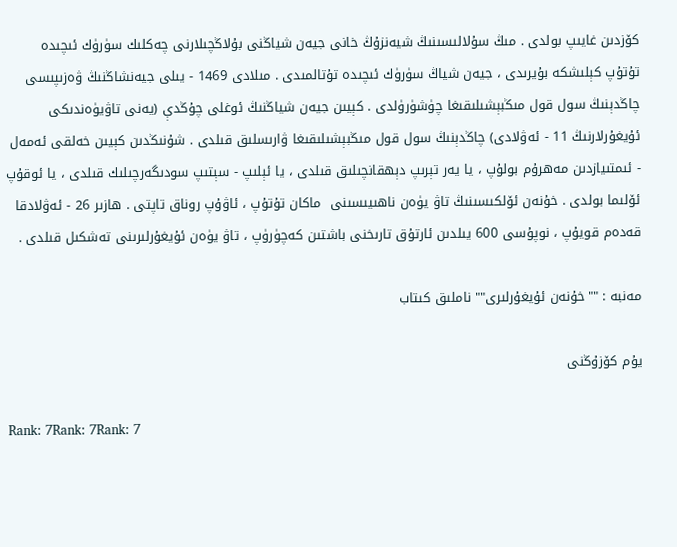كۆزدىن غايىپ بولدى . مىڭ سۇلالىسىنىڭ شيەنزۇڭ خانى جيەن شياڭنى بۇلاڭچىلارنى چەكلىك سۈرۈك ئىچىدە تۇتۇپ كېلىشكە بۇيرىدى ، جيەن شياڭ سۈرۈك ئىچىدە تۇتالمىدى . مىلادى 1469 - يىلى جيەنشاڭنىڭ ۋەزىپىسى چاڭدېنىڭ سول قول مىڭبېشىلىقىغا چۈشۈرۈلدى . كېيىن جيەن شياڭنىڭ ئوغلى چۇڭدې (يەنى تاۋيۈەندىكى ئۇيغۇرلارنىڭ 11 - ئەۋلادى) چاڭدېنىڭ سول قول مىڭبېشىلىقىغا ۋارىسلىق قىلدى . شۇنىڭدىن كېيىن خەلقى ئەمەل - ئىمتىيازدىن مەهرۇم بولۇپ ، يا يەر تېرىپ دېهقانچىلىق قىلدى ، يا ئېلىپ - سېتىپ سودىگەرچىلىك قىلدى ، يا ئوقۇپ ئۆلىما بولدى . خۇنەن ئۆلكىسىنىڭ تاۋ يۈەن ناهىيىسىنى  ماكان تۇتۇپ ، ئاۋۇپ روناق تاپتى . هازىر 26 - ئەۋلادقا قەدەم قويۇپ ، نوپۇسى 600 يىلدىن ئارتۇق تارىخنى باشتىن كەچۈرۈپ ، تاۋ يۈەن ئۇيغۇرلىرىنى تەشكىل قىلدى .

مەنبە : ""خۇنەن ئۇيغۇرلىرى"" ناملىق كىتاب

يۇم كۆزۇڭنى

Rank: 7Rank: 7Rank: 7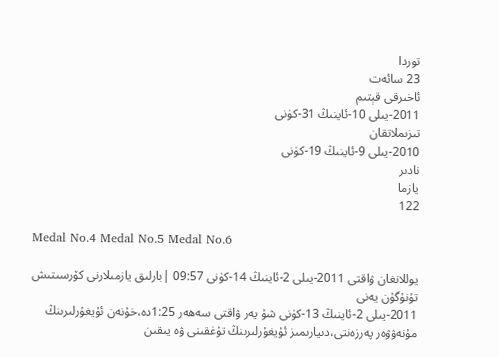توردا
23 سائەت
ئاخىرقى قېتىم
2011-يىلى 10-ئاينىڭ 31-كۈنى
تىزىملاتقان
2010-يىلى 9-ئاينىڭ 19-كۈنى
نادىر
يازما
122

Medal No.4 Medal No.5 Medal No.6

يوللانغان ۋاقتى 2011-يىلى 2-ئاينىڭ 14-كۈنى 09:57 |بارلىق يازمىلارنى كۆرسىتىش
تۇنۇگۇن يەنى
2011-يىلى 2-ئاينىڭ 13-كۈنى شۇ يەر ۋاقتى سەھەر 1:25دە،خۇنەن ئۇيغۇرلىرىنڭ مۇنەۋۋەر پەرزەنتى،دىيارىمىز ئۇيغۇرلىرىنڭ تۇغقىنى ۋە يىقىن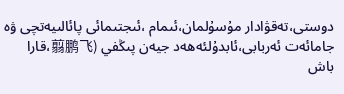دوستى،تەقۋادار مۇسۇلمان،ئىمام ،ئىجتىمائى پائالىيەتچى ۋە جامائەت ئەربابى،ئابدۇلئەھەد جيەن پىڭفي (翦鹏飞،قارا باش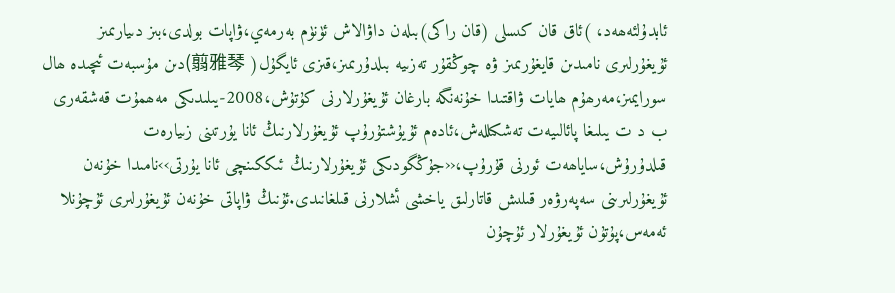ئابدۇلئەھەد، )ئاق قان كىسلى (قان راكى)بىلەن داۋالاش ئۈنۈم بەرمەي،ۋاپات بولدى،بىز دىيارىمىز ئۇيغۇرلىرى نامىدىن قايغۇرىمىز ۋە چوڭقۇر تەزىيە بىلدۇرىمىز،قىزى ئايگۇل( 翦雅琴)دىن مۇسبەت ئىچىدە ھال سورايمىز،مەرھۇم ھايات ۋاقتىدا خۇنەنگە بارغان ئۇيغۇرلارنى كۇتۇش،2008-يىلىدىكى مەھمۇت قەشقەرى ب د ت يىلىغا پائالىيەت تەشكىللەش،ئادەم ئۇيۇشتۇرۇپ ئۇيغۇرلارنىڭ ئانا يۇرتىنى زىيارەت قىلدۇرۇش،ساياھەت ئورنى قۇرۇپ،‹‹جۇڭگودىكى ئۇيغۇرلارنىڭ ئىككىنچى ئانا يۇرتى››نامىدا خۇنەن ئۇيغۇرلىرىنى سەپەرۋەر قىلىش قاتارلىق ياخشى ئشلارنى قىلغانىدى.ئۇنىڭ ۋاپاتى خۇنەن ئۇيغۇرلىرى ئۇچۇنلا ئەمەس،پۇتۇن ئۇيغۇرلار ئۇچۇن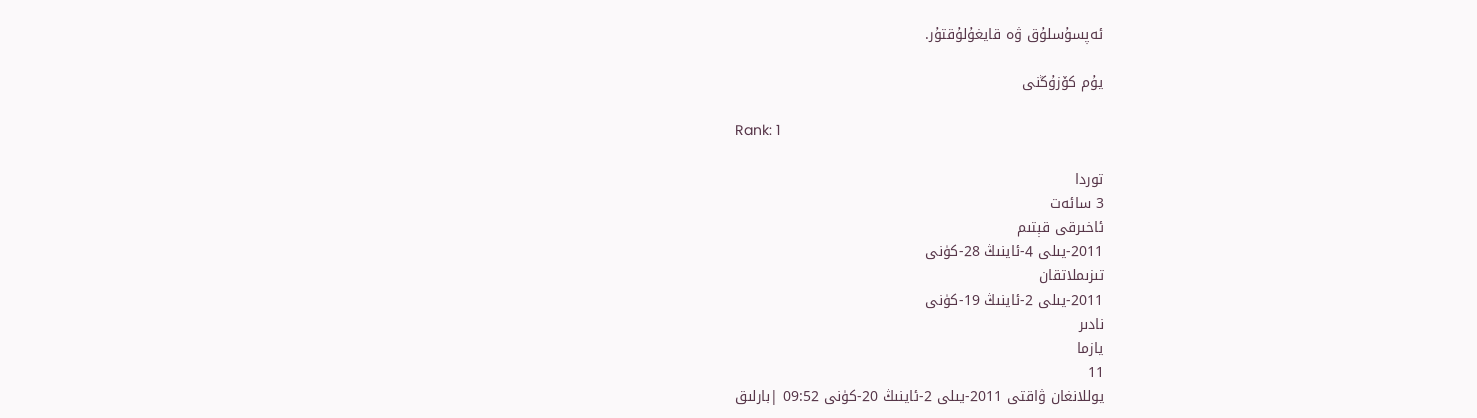ئەپسۇسلۇق ۋە قايغۇلۇقتۇر.

يۇم كۆزۇڭنى

Rank: 1

توردا
3 سائەت
ئاخىرقى قېتىم
2011-يىلى 4-ئاينىڭ 28-كۈنى
تىزىملاتقان
2011-يىلى 2-ئاينىڭ 19-كۈنى
نادىر
يازما
11
يوللانغان ۋاقتى 2011-يىلى 2-ئاينىڭ 20-كۈنى 09:52 |بارلىق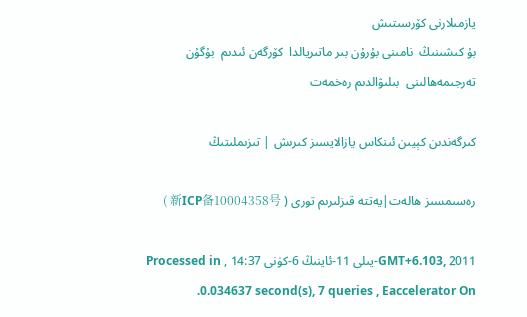يازمىلارنى كۆرسىتىش
بۇ كىشىنىڭ  نامىنى بۇرۇن بىر ماتىريالدا  كۆرگەن ئىدىم  بۇگۇن  تەرجىمەھالىنى  بىلىۋالدىم رەخمەت

كىرگەندىن كېيىن ئىنكاس يازالايسىز كىرىش | تىزىملىتىڭ

رەسىمسىز ھالەت|يەتتە قىزلىرىم تورى ( 新ICP备10004358号 )

GMT+6.103, 2011-يىلى 11-ئاينىڭ 6-كۈنى 14:37 , Processed in 0.034637 second(s), 7 queries , Eaccelerator On.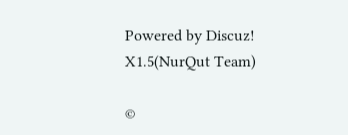Powered by Discuz! X1.5(NurQut Team)

©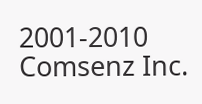2001-2010 Comsenz Inc.